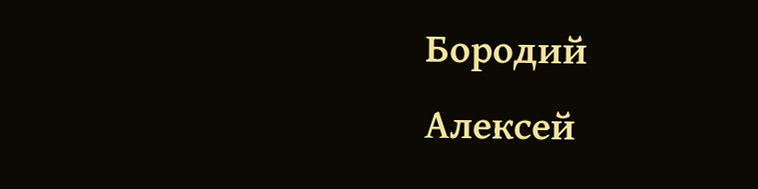Бородий Алексей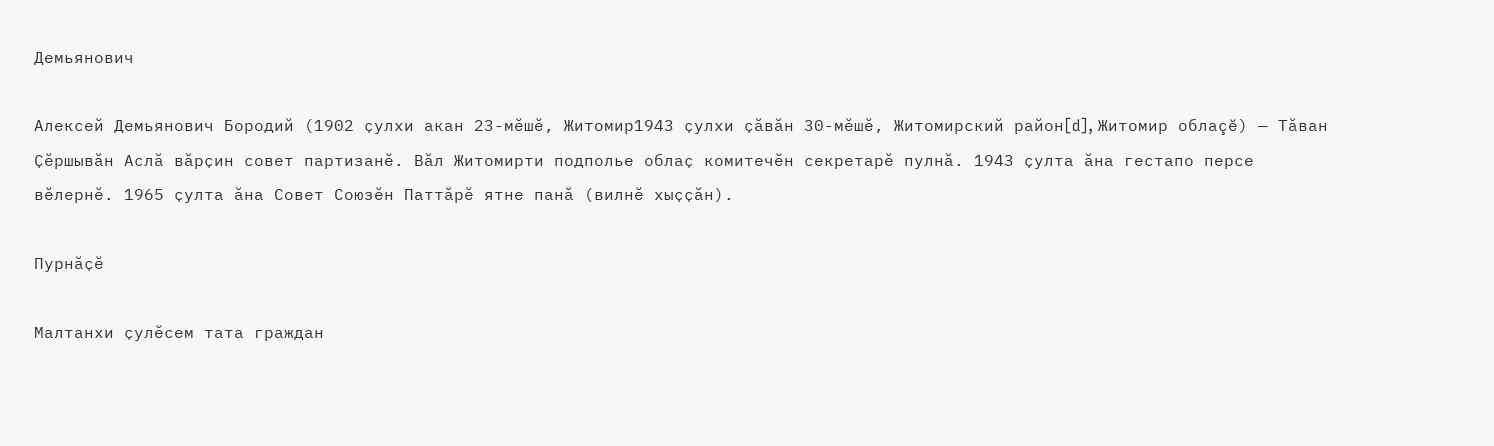Демьянович

Алексей Демьянович Бородий (1902 ҫулхи акан 23-мӗшӗ, Житомир1943 ҫулхи ҫӑвӑн 30-мӗшӗ, Житомирский район[d], Житомир облаçĕ) — Тӑван Ҫӗршывӑн Аслӑ вӑрҫин совет партизанӗ. Вӑл Житомирти подполье облаҫ комитечӗн секретарӗ пулнӑ. 1943 ҫулта ӑна гестапо персе вӗлернӗ. 1965 ҫулта ӑна Совет Союзӗн Паттӑрӗ ятне панӑ (вилнӗ хыҫҫӑн).

Пурнӑҫӗ

Малтанхи ҫулӗсем тата граждан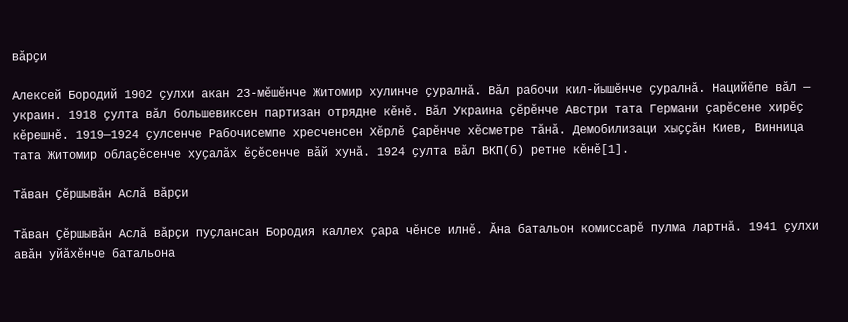вӑрҫи

Алексей Бородий 1902 ҫулхи акан 23-мӗшӗнче Житомир хулинче ҫуралнӑ. Вӑл рабочи кил-йышӗнче ҫуралнӑ. Нацийӗпе вӑл — украин. 1918 ҫулта вӑл большевиксен партизан отрядне кӗнӗ. Вӑл Украина ҫӗрӗнче Австри тата Германи ҫарӗсене хирӗҫ кӗрешнӗ. 1919—1924 ҫулсенче Рабочисемпе хресченсен Хӗрлӗ Ҫарӗнче хӗсметре тӑнӑ. Демобилизаци хыҫҫӑн Киев, Винница тата Житомир облаҫӗсенче хуҫалӑх ӗҫӗсенче вӑй хунӑ. 1924 ҫулта вӑл ВКП(б) ретне кӗнӗ[1].

Тӑван Ҫӗршывӑн Аслӑ вӑрҫи

Тӑван Ҫӗршывӑн Аслӑ вӑрҫи пуҫлансан Бородия каллех ҫара чӗнсе илнӗ. Ӑна батальон комиссарӗ пулма лартнӑ. 1941 ҫулхи авӑн уйӑхӗнче батальона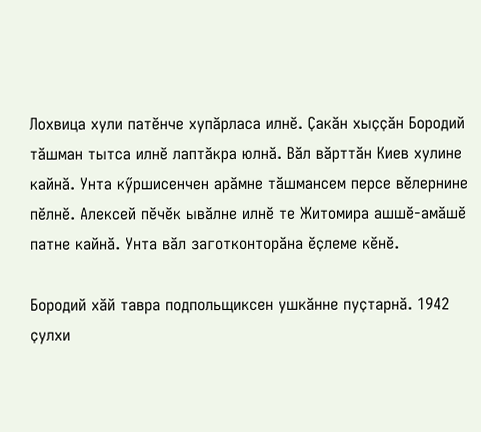Лохвица хули патӗнче хупӑрласа илнӗ. Ҫакӑн хыҫҫӑн Бородий тӑшман тытса илнӗ лаптӑкра юлнӑ. Вӑл вӑрттӑн Киев хулине кайнӑ. Унта кӳршисенчен арӑмне тӑшмансем персе вӗлернине пӗлнӗ. Алексей пӗчӗк ывӑлне илнӗ те Житомира ашшӗ-амӑшӗ патне кайнӑ. Унта вӑл заготконторӑна ӗҫлеме кӗнӗ.

Бородий хӑй тавра подпольщиксен ушкӑнне пуҫтарнӑ. 1942 ҫулхи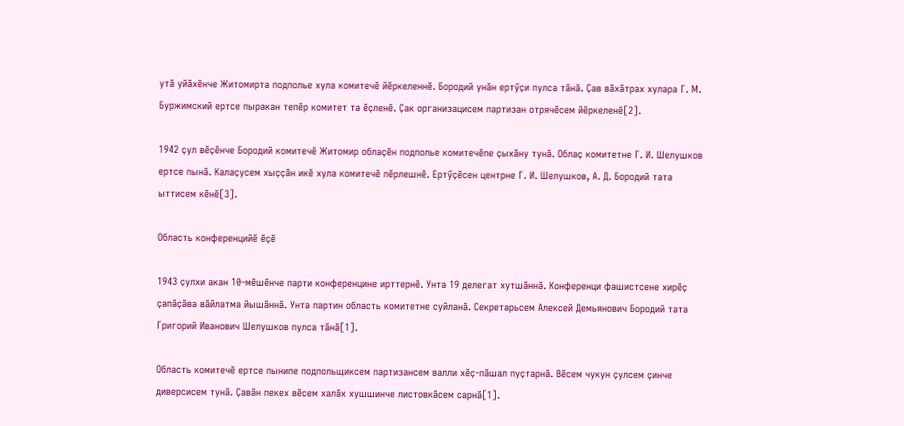утӑ уйӑхӗнче Житомирта подполье хула комитечӗ йӗркеленнӗ. Бородий унӑн ертӳҫи пулса тӑнӑ. Ҫав вӑхӑтрах хулара Г. М. Буржимский ертсе пыракан тепӗр комитет та ӗҫленӗ. Ҫак организацисем партизан отрячӗсем йӗркеленӗ[2].

1942 ҫул вӗҫӗнче Бородий комитечӗ Житомир облаҫӗн подполье комитечӗпе ҫыхӑну тунӑ. Облаҫ комитетне Г. И. Шелушков ертсе пынӑ. Калаҫусем хыҫҫӑн икӗ хула комитечӗ пӗрлешнӗ. Ертӳҫӗсен центрне Г. И. Шелушков, А. Д. Бородий тата ыттисем кӗнӗ[3].

Область конференцийӗ ӗҫӗ

1943 ҫулхи акан 10-мӗшӗнче парти конференцине ирттернӗ. Унта 19 делегат хутшӑннӑ. Конференци фашистсене хирӗҫ ҫапӑҫӑва вӑйлатма йышӑннӑ. Унта партин область комитетне суйланӑ. Секретарьсем Алексей Демьянович Бородий тата Григорий Иванович Шелушков пулса тӑнӑ[1].

Область комитечӗ ертсе пынипе подпольщиксем партизансем валли хӗҫ-пӑшал пуҫтарнӑ. Вӗсем чукун ҫулсем ҫинче диверсисем тунӑ. Ҫавӑн пекех вӗсем халӑх хушшинче листовкӑсем сарнӑ[1].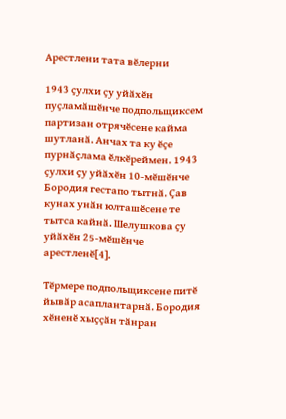Арестлени тата вӗлерни

1943 ҫулхи ҫу уйӑхӗн пуҫламӑшӗнче подпольщиксем партизан отрячӗсене кайма шутланӑ. Анчах та ку ӗҫе пурнӑҫлама ӗлкӗреймен. 1943 ҫулхи ҫу уйӑхӗн 10-мӗшӗнче Бородия гестапо тытнӑ. Ҫав кунах унӑн юлташӗсене те тытса кайнӑ. Шелушкова ҫу уйӑхӗн 25-мӗшӗнче арестленӗ[4].

Тӗрмере подпольщиксене питӗ йывӑр асаплантарнӑ. Бородия хӗненӗ хыҫҫӑн тӑнран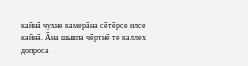кайнӑ чухне камерӑна сӗтӗрсе илсе кайнӑ. Ӑна шывпа чӗртнӗ те каллех допроса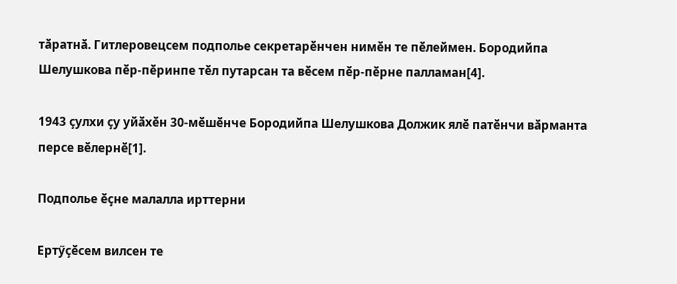тӑратнӑ. Гитлеровецсем подполье секретарӗнчен нимӗн те пӗлеймен. Бородийпа Шелушкова пӗр-пӗринпе тӗл путарсан та вӗсем пӗр-пӗрне палламан[4].

1943 ҫулхи ҫу уйӑхӗн 30-мӗшӗнче Бородийпа Шелушкова Должик ялӗ патӗнчи вӑрманта персе вӗлернӗ[1].

Подполье ӗҫне малалла ирттерни

Ертӳҫӗсем вилсен те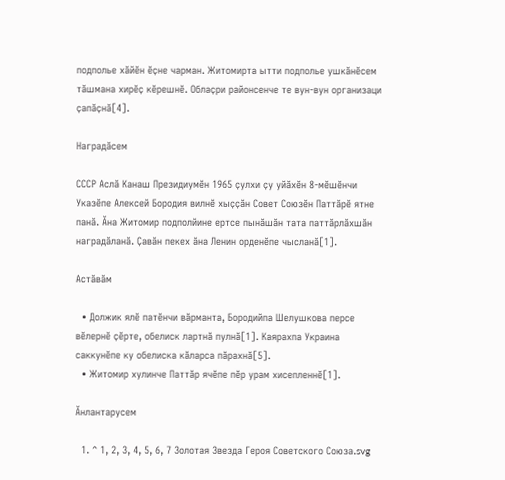подполье хӑйӗн ӗҫне чарман. Житомирта ытти подполье ушкӑнӗсем тӑшмана хирӗҫ кӗрешнӗ. Облаҫри районсенче те вун-вун организаци ҫапӑҫнӑ[4].

Наградӑсем

СССР Аслӑ Канаш Президиумӗн 1965 ҫулхи ҫу уйӑхӗн 8-мӗшӗнчи Указӗпе Алексей Бородия вилнӗ хыҫҫӑн Совет Союзӗн Паттӑрӗ ятне панӑ. Ӑна Житомир подполйине ертсе пынӑшӑн тата паттӑрлӑхшӑн наградӑланӑ. Ҫавӑн пекех ӑна Ленин орденӗпе чысланӑ[1].

Астӑвӑм

  • Должик ялӗ патӗнчи вӑрманта, Бородийпа Шелушкова персе вӗлернӗ ҫӗрте, обелиск лартнӑ пулнӑ[1]. Каярахпа Украина саккунӗпе ку обелиска кӑларса пӑрахнӑ[5].
  • Житомир хулинче Паттӑр ячӗпе пӗр урам хисепленнӗ[1].

Ӑнлантарусем

  1. ^ 1, 2, 3, 4, 5, 6, 7 Золотая Звезда Героя Советского Союза.svg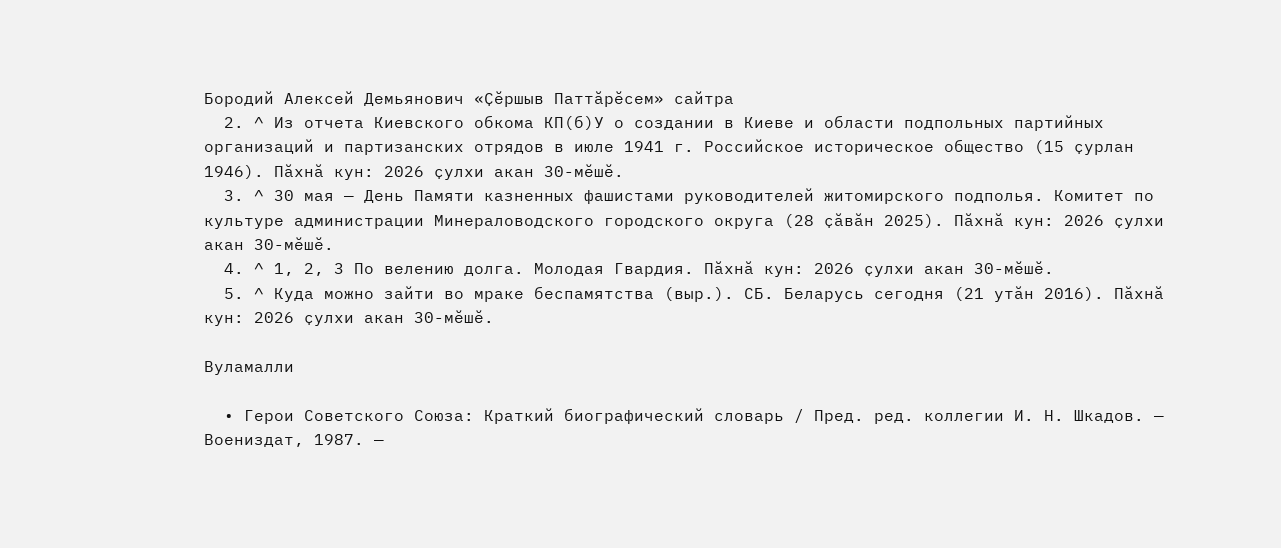Бородий Алексей Демьянович «Ҫӗршыв Паттӑрӗсем» сайтра
  2. ^ Из отчета Киевского обкома КП(б)У о создании в Киеве и области подпольных партийных организаций и партизанских отрядов в июле 1941 г. Российское историческое общество (15 ҫурлан 1946). Пӑхнӑ кун: 2026 ҫулхи акан 30-мӗшӗ.
  3. ^ 30 мая — День Памяти казненных фашистами руководителей житомирского подполья. Комитет по культуре администрации Минераловодского городского округа (28 ҫӑвӑн 2025). Пӑхнӑ кун: 2026 ҫулхи акан 30-мӗшӗ.
  4. ^ 1, 2, 3 По велению долга. Молодая Гвардия. Пӑхнӑ кун: 2026 ҫулхи акан 30-мӗшӗ.
  5. ^ Куда можно зайти во мраке беспамятства (выр.). СБ. Беларусь сегодня (21 утӑн 2016). Пӑхнӑ кун: 2026 ҫулхи акан 30-мӗшӗ.

Вуламалли

  • Герои Советского Союза: Краткий биографический словарь / Пред. ред. коллегии И. Н. Шкадов. — Воениздат, 1987. —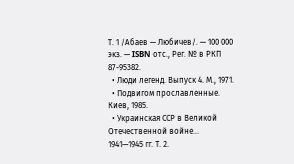Т. 1 /Абаев — Любичев/. — 100 000 экз. — ISBN отс., Рег. № в РКП 87-95382.
  • Люди легенд. Выпуск 4. М., 1971.
  • Подвигом прославленные. Киев, 1985.
  • Украинская ССР в Великой Отечественной войне… 1941—1945 гг. Т. 2.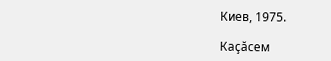Киев, 1975.

Каҫӑсем